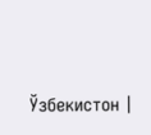Ўзбекистон |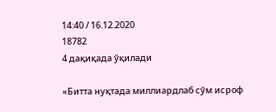14:40 / 16.12.2020
18782
4 дақиқада ўқилади

«Битта нуқтада миллиардлаб сўм исроф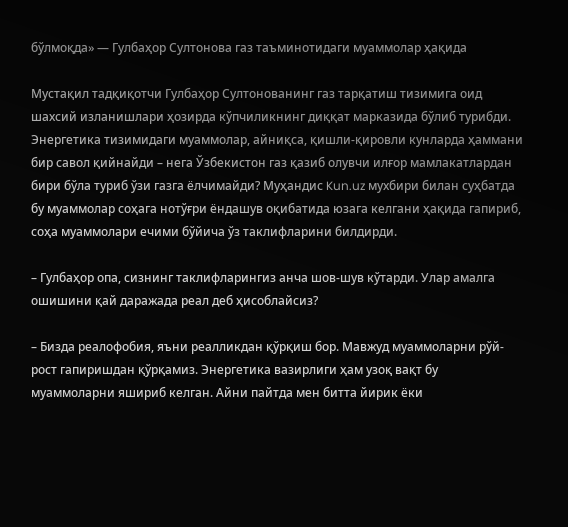бўлмоқда» — Гулбаҳор Султонова газ таъминотидаги муаммолар ҳақида

Мустақил тадқиқотчи Гулбаҳор Султонованинг газ тарқатиш тизимига оид шахсий изланишлари ҳозирда кўпчиликнинг диққат марказида бўлиб турибди. Энергетика тизимидаги муаммолар, айниқса, қишли-қировли кунларда ҳаммани бир савол қийнайди – нега Ўзбекистон газ қазиб олувчи илғор мамлакатлардан бири бўла туриб ўзи газга ёлчимайди? Муҳандис Kun.uz мухбири билан суҳбатда бу муаммолар соҳага нотўғри ёндашув оқибатида юзага келгани ҳақида гапириб, соҳа муаммолари ечими бўйича ўз таклифларини билдирди.

– Гулбаҳор опа, сизнинг таклифларингиз анча шов-шув кўтарди. Улар амалга ошишини қай даражада реал деб ҳисоблайсиз?

– Бизда реалофобия, яъни реалликдан қўрқиш бор. Мавжуд муаммоларни рўй-рост гапиришдан қўрқамиз. Энергетика вазирлиги ҳам узоқ вақт бу муаммоларни яшириб келган. Айни пайтда мен битта йирик ёки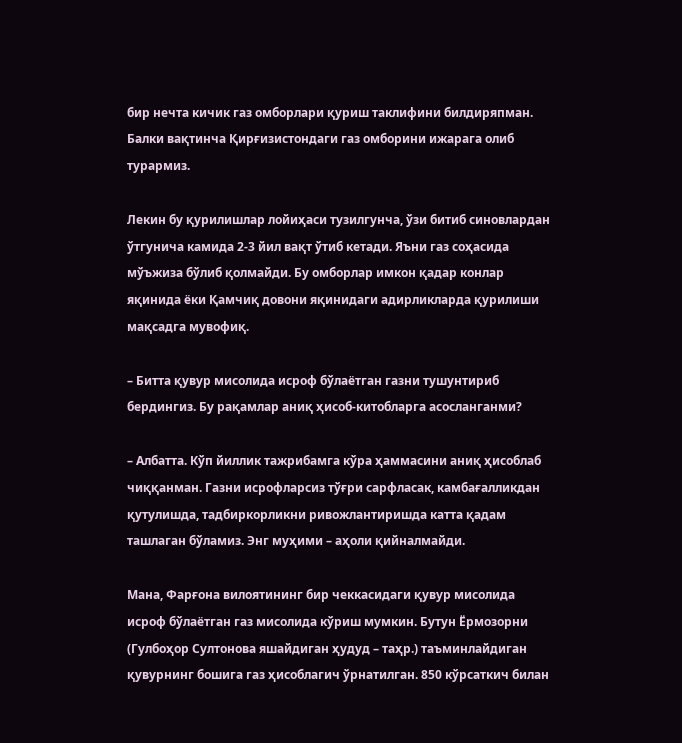бир нечта кичик газ омборлари қуриш таклифини билдиряпман. Балки вақтинча Қирғизистондаги газ омборини ижарага олиб турармиз.

Лекин бу қурилишлар лойиҳаси тузилгунча, ўзи битиб синовлардан ўтгунича камида 2-3 йил вақт ўтиб кетади. Яъни газ соҳасида мўъжиза бўлиб қолмайди. Бу омборлар имкон қадар конлар яқинида ёки Қамчиқ довони яқинидаги адирликларда қурилиши мақсадга мувофиқ.

– Битта қувур мисолида исроф бўлаётган газни тушунтириб бердингиз. Бу рақамлар аниқ ҳисоб-китобларга асосланганми?

– Албатта. Кўп йиллик тажрибамга кўра ҳаммасини аниқ ҳисоблаб чиққанман. Газни исрофларсиз тўғри сарфласак, камбағалликдан қутулишда, тадбиркорликни ривожлантиришда катта қадам ташлаган бўламиз. Энг муҳими – аҳоли қийналмайди.

Мана, Фарғона вилоятининг бир чеккасидаги қувур мисолида исроф бўлаётган газ мисолида кўриш мумкин. Бутун Ёрмозорни (Гулбоҳор Султонова яшайдиган ҳудуд – таҳр.) таъминлайдиган қувурнинг бошига газ ҳисоблагич ўрнатилган. 850 кўрсаткич билан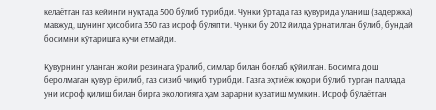келаётган газ кейинги нуқтада 500 бўлиб турибди. Чунки ўртада газ қувурида уланиш (задержка) мавжуд, шунинг ҳисобига 350 газ исроф бўляпти. Чунки бу 2012 йилда ўрнатилган бўлиб, бундай босимни кўтаришга кучи етмайди.

Қувурнинг уланган жойи резинага ўралиб, симлар билан боғлаб қўйилган. Босимга дош беролмаган қувур ёрилиб, газ сизиб чиқиб турибди. Газга эҳтиёж юқори бўлиб турган паллада уни исроф қилиш билан бирга экологияга ҳам зарарни кузатиш мумкин. Исроф бўлаётган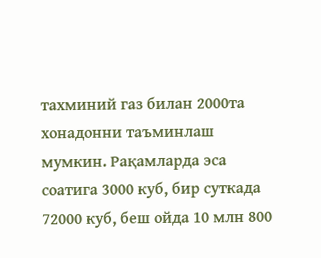тахминий газ билан 2000та хонадонни таъминлаш мумкин. Рақамларда эса соатига 3000 куб, бир суткада 72000 куб, беш ойда 10 млн 800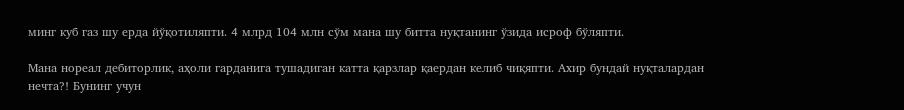минг куб газ шу ерда йўқотиляпти. 4 млрд 104 млн сўм мана шу битта нуқтанинг ўзида исроф бўляпти.

Мана нореал дебиторлик, аҳоли гарданига тушадиган катта қарзлар қаердан келиб чиқяпти. Ахир бундай нуқталардан нечта?! Бунинг учун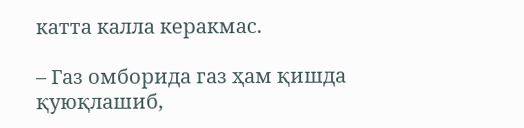катта калла керакмас.

– Газ омборида газ ҳам қишда қуюқлашиб,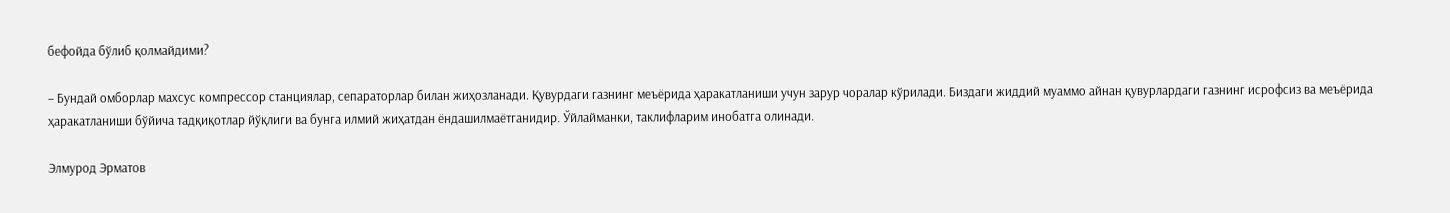бефойда бўлиб қолмайдими?

– Бундай омборлар махсус компрессор станциялар, сепараторлар билан жиҳозланади. Қувурдаги газнинг меъёрида ҳаракатланиши учун зарур чоралар кўрилади. Биздаги жиддий муаммо айнан қувурлардаги газнинг исрофсиз ва меъёрида ҳаракатланиши бўйича тадқиқотлар йўқлиги ва бунга илмий жиҳатдан ёндашилмаётганидир. Ўйлайманки, таклифларим инобатга олинади.

Элмурод Эрматов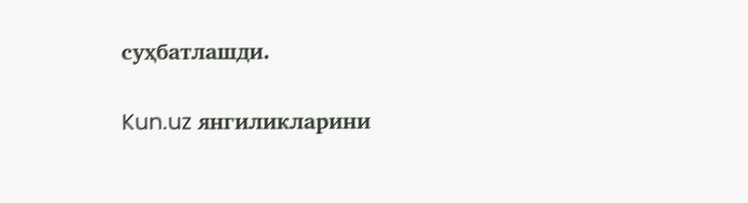суҳбатлашди.

Kun.uz янгиликларини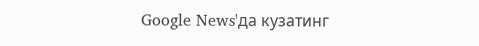Google News'да кузатинг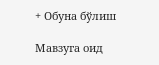+ Обуна бўлиш

Мавзуга оид